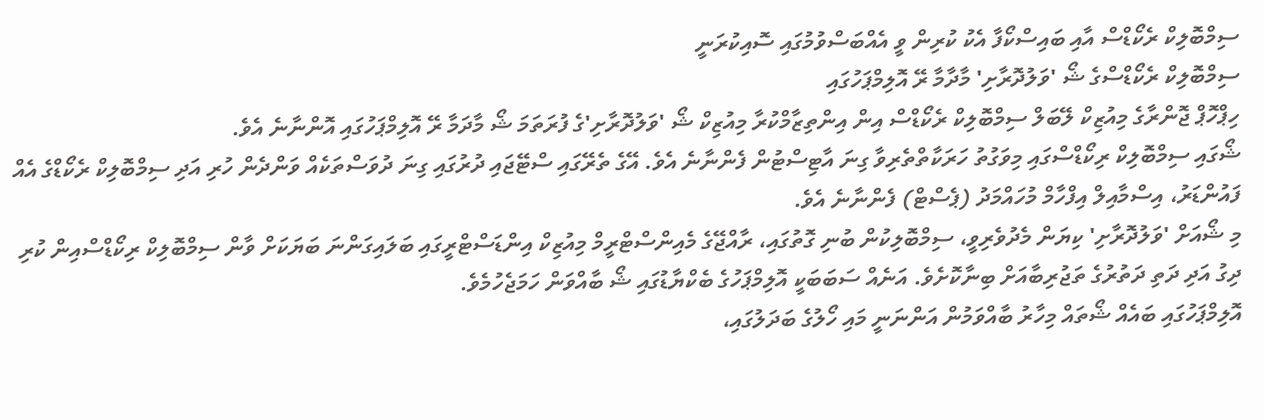ސިމްބޮލިކް ރެކޯޑްސް އާއި ބައިސްކޯފާ އެކު ކުރިން ވީ އެއްބަސްވުމުގައި ސޮއިކުރަނީ
ސިމްބޮލިކް ރެކޯޑްސްގެ ޝޯ 'ވަލުދޮރާށި' މާދާމާ ރޭ އޮލިމްޕަހުގައި
ހިޕްހޮޕް ޖޮންރާގެ މިއުޒިކް ލޭބަލް ސިމްބޮލިކް ރެކޯޑްސް އިން އިންތިޒާމްކުރާ މިއުޒިކް ޝޯ 'ވަލުދޮރާށި'ގެ ފުރަތަމަ ޝޯ މާދަމާ ރޭ އޮލިމްޕަހުގައި އޮންނާނެ އެވެ.
ޝޯގައި ސިމްބޮލިކް ރިކޯޑްސްގައި މިވަގުތު ހަރަކާތްތެރިވާ ގިނަ އާޓިސްޓުން ފެންނާނެ އެވެ. އޭގެ ތެރޭގައި ސްޓޭޖައި ދުރުގައި ގިނަ ދުވަސްތަކެއް ވަންދެން ހުރި އަދި ސިމްބޮލިކް ރެކޯޑްގެ އެއް ފައުންޑަރު، އިސްމާއިލް އިފްހާމް މުހައްމަދު (ޕެސްޓް) ފެންނާނެ އެވެ.
މި ޝޯއަށް 'ވަލުދޮރާށި' ކިޔަން މެދުވެރިވީ، ސިމްބޮލިކުން ބުނި ގޮތުގައި، ރާއްޖޭގެ މެއިންސްޓްރީމް މިއުޒިކް އިންޑަސްޓްރީގައި ބަލައިގަންނަ ބަޔަކަށް ވާން ސިމްބޮލިކް ރިކޯޑްސްއިން ކުރި ދިގު އަދި ދަތި ދަތުރުގެ ތަޖުރިބާއަށް ބިނާކޮށެވެ. އަނެއް ސަބަބަކީ އޮލިމްޕަހުގެ ބެކްޔާޑުގައި ޝޯ ބާއްވަން ހަމަޖެހުމެވެ.
އޮލިމްޕަހުގައި ބައެއް ޝޯތައް މިހާރު ބާއްވަމުން އަންނަނީ މައި ހޯލުގެ ބަދަލުގައި،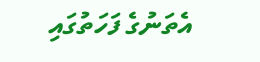އެތަނުގެ ފަހަތުގައި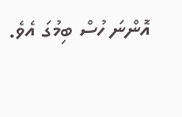އޮންނަ ހުސް ބިމުގަ އެވެ.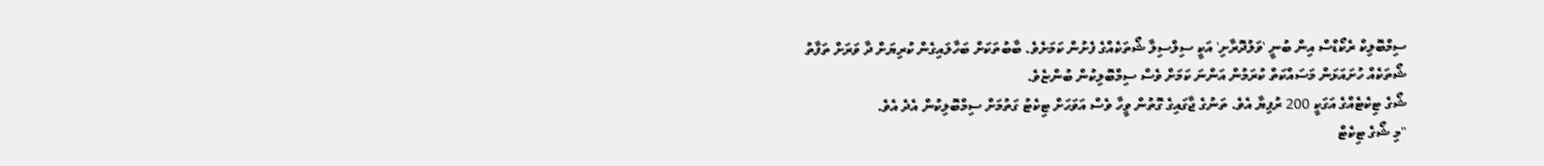ސިމްބޮލިކް ރެކޯޑްސް އިން ބުނީ 'ވަލުދޮރާށި' އަކީ ސިލްސިލާ ޝޯތަކެއްގެ ފެށުން ކަމަށެވެ. ބާބުތަކަށް ބަހާލައިގެން ކުރިޔަށް ދާ ވަރަށް ތަފާތު ޝޯތަކެއް ހުށައަޅަން މަސައްކަތް ކުރަމުން އަންނަ ކަމަށް ވެސް ސިމްބޮލިކުން ބުންޏެވެ.
ޝޯގެ ޓިކެޓެއްގެ އަގަކީ 200 ރުފިޔާ އެވެ. ތަނުގެ ޖާގައިގެ ގޮތުން ވީހާ ވެސް އަވަހަށް ޓިކެޓު ގަތުމަށް ސިމްބޮލިކުން އެދެ އެވެ.
"މި ޝޯގެ ޓިކެޓް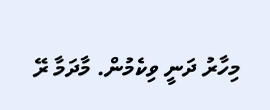މިހާރު ދަނީ ވިކެމުން. މާދަމާ ރޭ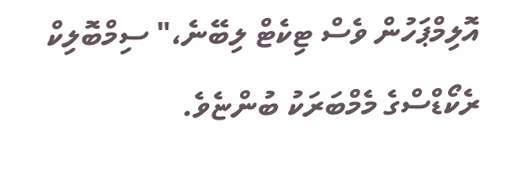އޮލިމްޕަހުން ވެސް ޓިކެޓް ލިބޭނެ،" ސިމްބޮލިކް ރެކޯޑްސްގެ މެމްބަރަކު ބުންޏެވެ.